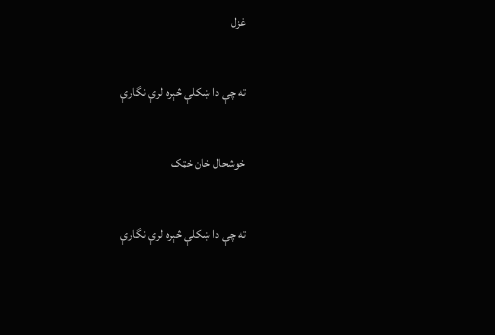غزل

ته چې دا ښکلې څېره لرې نگارې

خوشحال خان خټک

ته چې دا ښکلې څېره لرې نگارې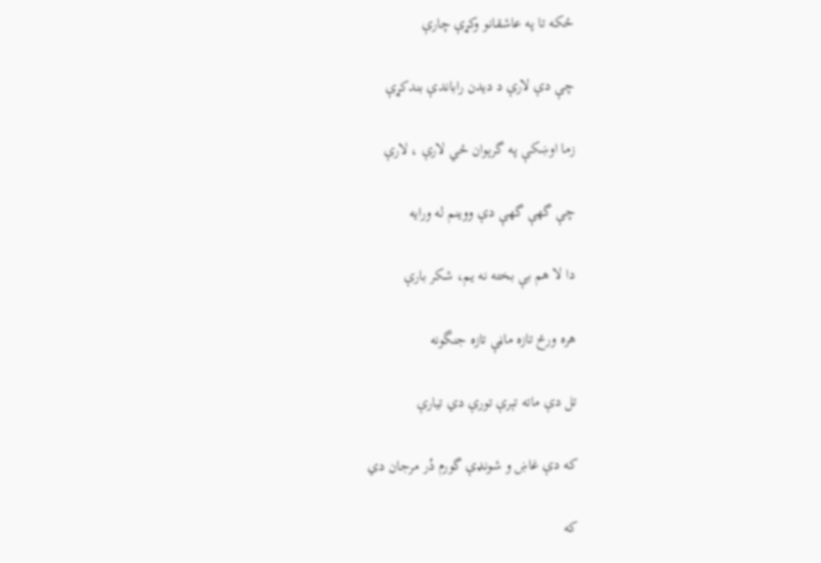ځکه تا په عاشقانو وکړې چارې

چې دې لارې د ديدن راباندې بندکړې

زما اوښکې په گرېوان ځي لارې ، لارې

چې گهې گهې دې ووينم له ورايه

دا لا هم بې بخته نه يم، شکر بارې

هره ورځ تازه ماڼې تازه جنگونه

تل دې ماته تېرې تورې دي تيارې

که دې غاښ و شونډې گورم دُر مرجان دي

که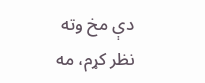دې مخ وته نظر کړم، مه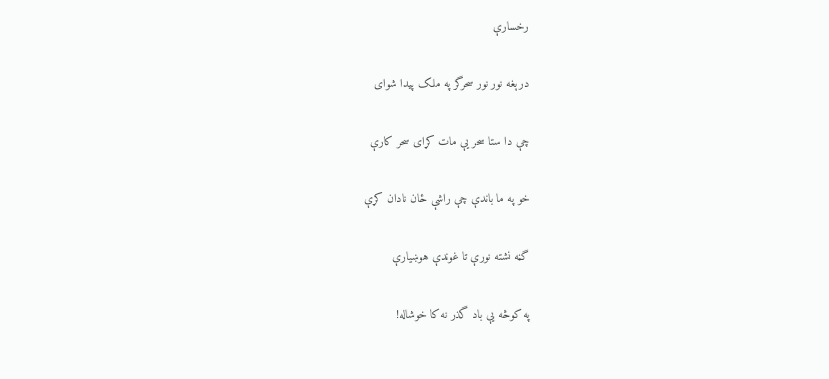رخسارې

درېغه نور نور سحرگر په ملک پيدا شوای

چې دا ستا سحر يې مات کړای سحر کارې

خو په ما باندې چې راشې ځان نادان کړې

گڼه نشته نورې تا غوندې هوښيارې

په کوڅه يې باد گذر نه کا خوشاله!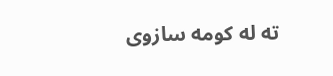ته له کومه سازوی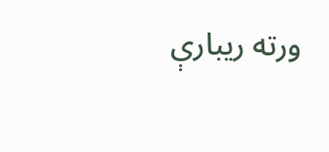ورته ريبارې